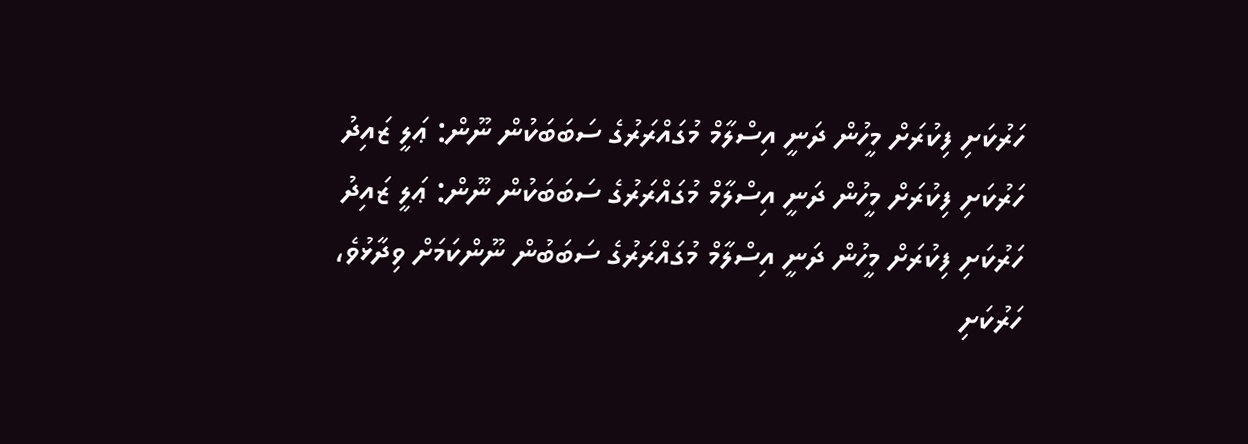ހަރުކަށި ފިކުރަށް މީހުން ދަނީ އިސްލާމް މުގައްރަރުގެ ސަބަބަކުން ނޫން: ޢަލީ ޒައިދު
ހަރުކަށި ފިކުރަށް މީހުން ދަނީ އިސްލާމް މުގައްރަރުގެ ސަބަބަކުން ނޫން: ޢަލީ ޒައިދު
ހަރުކަށި ފިކުރަށް މީހުން ދަނީ އިސްލާމް މުގައްރަރުގެ ސަބަބުން ނޫންކަމަށް ވިދާޅުވެ، ހަރުކަށި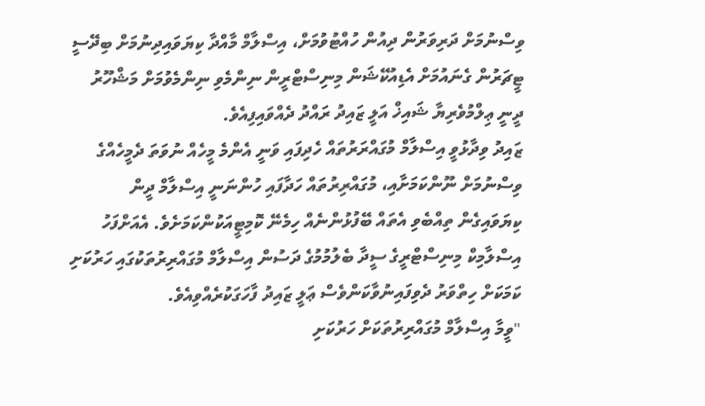ވިސްނުމަށް ދަރިވަރުން ދިއުން ހުއްޓުވުމަށް، އިސްލާމް މާއްދާ ކިޔަވައިދިނުމަށް ބިދޭސީ ޓީޗަރުން ގެނައުމަށް އެޑިއުކޭޝަން މިނިސްޓްރީން ނިންމެވި ނިންމެވުމަށް މަޝްހޫރު ދީނީ ޢިލްމުވެރިޔާ ޝައިޚް އަލީ ޒައިދު ރައްދު ދެއްވައިފިއެވެ.
ޒައިދު ވިދާޅުވީ އިސްލާމް މުގައްރަރުތައް ހެދިފައި ވަނީ އެންމެ މީހެއް ނުވަތަ ދެމީހެއްގެ ވިސްނުމަށް ނޫންކަމަށާއި، މުގައްރިރުތައް ހަދާފައި ހުންނަނީ އިސްލާމް ދީން ކިޔަވައިގެން ތިއްބެވި އެތައް ބޭފުޅުންނެއް ހިމެނޭ ކޮމިޓީއަކުންކަމަށެވެ. އެއަށްފަހު އިސްލާމިކް މިނިސްޓްރީގެ ސީދާ ބެލުމުމުގެ ދަސުން އިސްލާމް މުގައްރިރުތަކުގައި ހަރުކަށި ކަމަކަށް ހިތްވަރު ދެވިފައިނުވާކަންވެސް ޢަލީ ޒައިދު ފާހަގަކުރެއްވިއެވެ.
"ވީމާ އިސްލާމް މުގައްރިރުތަކަށް ހަރުކަށި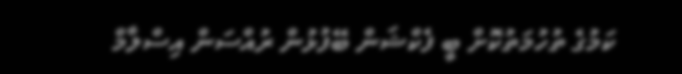ކަމުގެ ތުހުމަތުކޮށް ބީ ފެކްޝަން ބޭފުޅުން ރުއްސަން އިސްލާމް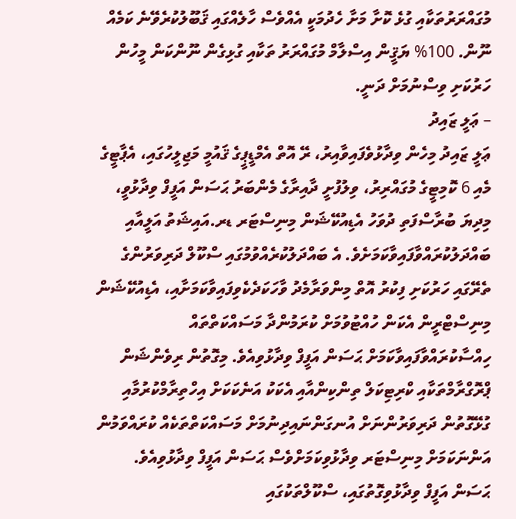މުގައްރަރުތަކާއި ގުޅެ ކޮށާ މަށާ ހެދުމަކީ އެއްވެސް ހާލެއްގައި ޤަބޫލުކުރެވޭނެ ކަމެއް ނޫން. 100% ޔަޤީން އިސްލާމް މުގައްރަރު ތަކާއި ގުޅިގެން ނޫންކަން މީހުން ހަރުކަށި ވިސްނުމަށް ދަނީ.
– ޢަލީ ޒައިދު
ޢަލީ ޒައިދު މިހެން ވިދާޅުވެފައިވާއިރު، ރޭ އޮތް އެމްޑީޕީގެ ޤައުމީ މަޖިލީހުގައި، އެޕާޓީގެ މެއި 6 ކޮމިޓީގެ މުގައްރިރު، ވިލުފުށީ ދާއިރާގެ މެންބަރު ޙަސަން އަފީފް ވިދާޅުވީ، މިދިޔަ ބުރާސްފަތި ދުވަހު އެޑިއުކޭޝަން މިނިސްޓަރ ޑރ.އައިޝަތު އަލީއާއި ބައްދަލުކުރައްވާފައިވާކަމަށެވެ. އެ ބައްދަލުކުރެއްވުމުގައި ސްކޫލް ދަރިވަރުންގެ ތެރޭގައި ހަރުކަށި ފިކުރު އޮތް މިންވަރާމެދު ވާހަކަދެކެވިފައިވާކަމަށާއި، އެޑިއުކޭޝަން މިނިސްޓްރީން އެކަން ހުއްޓުވުމަށް ކުރަމުންދާ މަސައްކަތްތައް ހިއްސާކުރައްވާފައިވާކަމަށް ޙަސަން އަފީފް ވިދާޅުވިއެވެ. މިގޮތުން ރިވެންޝަން ޕްރޮގްރާމްތަކާއި ކްރިޓިކަލް ތިންކިންއާއި އެކަކު އަނެކަކަށް އިހްތިރާމްކުރުމާއި ގުޅޭގޮތުން ދަރިވަރުންނަށް އުނގަންނައިދިނުމަށް މަސައްކަތްތަކެއް ކުރައްވަމުން އަންނަކަމަށް މިނިސްޓަރ ވިދާޅުވިކަމަށްވެސް ޙަސަން އަފީފް ވިދާޅުވިއެވެ.
ޙަސަން އަފީފް ވިދާޅުވިގޮތުގައި، ސްކޫލްތަކުގައި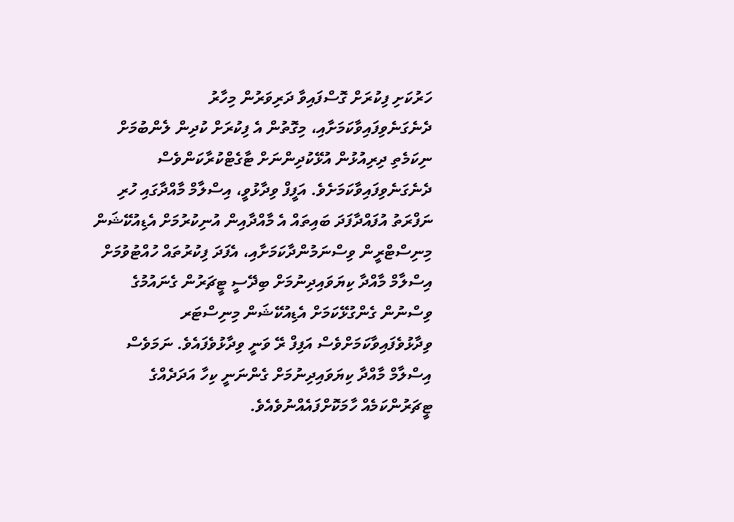ހަރުކަށި ފިކުރަށް ގޮސްފައިވާ ދަރިވަރުން މިހާރު ދެނެގަނެވިފައިވާކަމަށާއި، މިގޮތުން އެ ފިކުރަށް ކުދިން ލެންބުމަށް ނިކަމެތި ދިރިއުޅުން އުޅޭކުދިންނަށް ޓާގެޓްކުރާކަންވެސް ދެނެގަނެވިފައިވާކަމަށެވެ. އަފީފް ވިދާޅުވީ، އިސްލާމް މާއްދާގައި ހުރި ނަފްރަތު އުފައްދާފަދަ ބައިތައް އެ މާއްދާއިން އުނިކުރުމަށް އެޑިއުކޭޝަން މިނިސްޓްރީން ވިސްނަމުންދާކަމަށާއި، އެފަދަ ފިކުރުތައް ހުއްޓުވުމަށް އިސްލާމް މާއްދާ ކިޔަވައިދިނުމަށް ބިދޭސީ ޓީޗަރުން ގެނައުމުގެ ވިސްނުން ގެންގުޅޭކަމަށް އެޑިއުކޭޝަން މިނިސްޓަރ ވިދާޅުވެފައިވާކަމަށްވެސް އަފިފް ރޭ ވަނީ ވިދާޅުވެފައެވެ. ނަމަވެސް އިސްލާމް މާއްދާ ކިޔަވައިދިނުމަށް ގެންނަނީ ކިހާ އަދަދެއްގެ ޓީޗަރުންކަމެއް ހާމަކޮށްފައެއްނުވެއެވެ.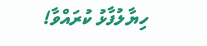ހިޔާލުފާޅު ކުރައްވާ!